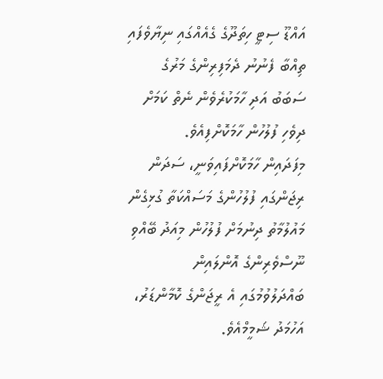އައްޑޫ ސިޓީ ހިތަދޫގެ ގެއެއްގައި ނިޔާވެފައި ތިއްބާ ފެނުނު ދެމަފިރިންގެ މަރުގެ ސަބަބު އަދި ހާމަކުރެވެން ނެތް ކަމަށް ދިވެހި ފުލުހުން ހާމަކޮށްފިއެވެ.
މިފަދައިން ހާމަކޮށްފައިވަނީ، ސަދަން ރިޖަންގައި ފުލުހުންގެ މަސައްކަތާ ގުޅިގެން މައުލުމާތު ދިނުމަށް ފުލުހުން މިއަދު ބޭއްވި ނޫސްވެރިންގެ އޮންލައިން ބައްދަލުވުމުގައި އެ ރީޖަންގެ ކޮމާންޑަރު، އަހުމަދު ޝަމީމްއެވެ.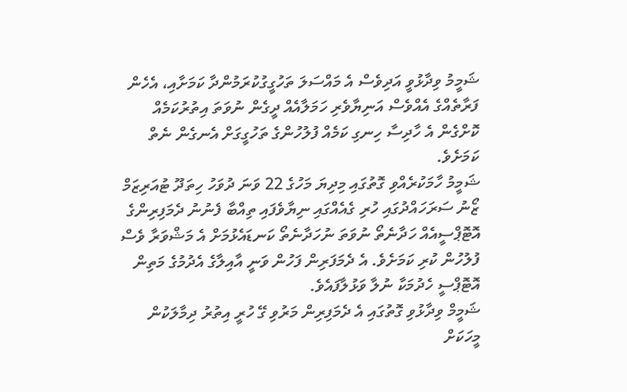ޝަމީމު ވިދާޅުވީ އަދިވެސް އެ މައްސަލަ ތަހުގީގުކުރަމުންދާ ކަމަށާއި، އެހެން ފަރާތެއްގެ އެއްވެސް އަނިޔާވެރި ހަމަލާއެއް ދީގެން ނުވަތަ އިތުރުކަމެއް ކޮށްގެން އެ ހާދިސާ ހިނގި ކަމެއް ފުލުހުންގެ ތަހުގީގަށް އެނގެން ނެތް ކަމަށެވެ.
ޝަމީމު ހާމަކުރެއްވި ގޮތުގައި މިދިޔަ މަހުގެ 22 ވަނަ ދުވަހު ހިތަދޫ ޓުއަރިޒަމް ޒޯނު ސަރަހައްދުގައި ހުރި ގެއެއްގައި ނިޔާވެފައި ތިއްބާ ފެނުނު ދެމަފިރިންގެ އޮޓޮޕްސީއެއް ހަދާނެތޯ ނުވަތަ ނުހަދާނެތޯ ކަނޑައެޅުމަށް އެ މަޝްވަރާ ވެސް ފުލުހުން ކުރި ކަމަށެވެ. އެ ދެމަފަރިން ފަހުން ވަނީ އާއިލާގެ އެދުމުގެ މަތިން އޮޓޮޕްސީ ހެދުމަކާ ނުލާ ވަޅުލާފައެވެ.
ޝަމީމް ވިދާޅުވި ގޮތުގައި އެ ދެމަފިރިން މަރުވި ގޭ ހުރީ އިތުރު ދިމާލަކުން މީހަކަށް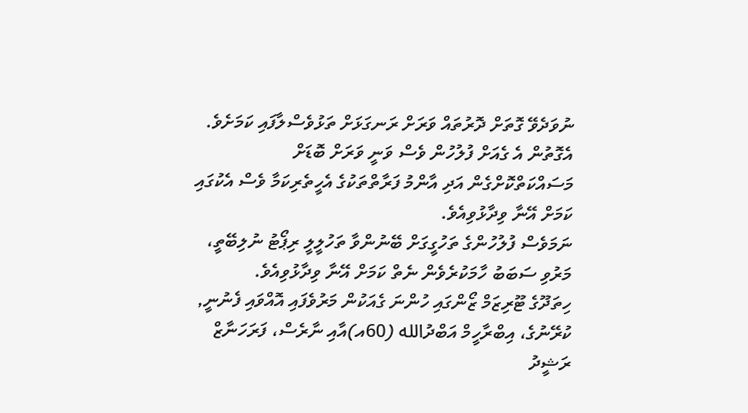ނުވަދެވޭ ގޮތަށް ދޮރުތައް ވަރަށް ރަނގަޅަށް ތަޅުވެސްލާފައި ކަމަށެވެ. އެގޮތުން އެ ގެއަށް ފުލުހުން ވެސް ވަނީ ވަރަށް ބޮޑަށް މަސައްކަތްކޮށްގެން އަދި އާންމު ފަރާތްތަކުގެ އެހީތެރިކަމާ ވެސް އެކުގައި ކަމަށް އޭނާ ވިދާޅުވިއެވެ.
ނަމަވެސް ފުލުހުންގެ ތަހުގީގަށް ބޭނުންވާ ތަހުލީލީ ރިޕޯޓު ނުލިބޭތީ، މަރުވި ސަބަބު ހާމަކުރެވެން ނެތް ކަމަށް އޭނާ ވިދާޅުވިއެވެ.
ހިތަދޫގެ ޓޫރިޒަމް ޒޯންގައި ހުންނަ ގެއަކުން މަރުވެފައި އޮއްވައި ފެނުނީ, ކުރޭނުގެ، އިބްރާހީމް އަބްދުالله (60އ)އާއި ނާރެސް، ފަރަހަނާޒް ރަޝީދު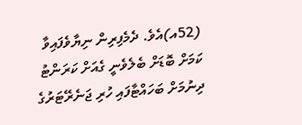(52އ)އެވެ. ދެމެފިރިން ނިޔާވެފައިވާ ކަމަށް ބޮޑަށް ބެލެވެނީ ގެއަށް ކަރަންޓު ދިނުމަށް ބަހައްޓާފައި ހުރި ޖަނެރޭޓަރުގެ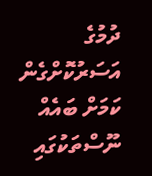ދުމުގެ އަސަރުކޮށްގެން ކަމަށް ބައެއް ނޫސްތަކުގައި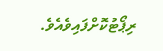ރިޕޯޓުކޮށްފައިވެއެވެ.